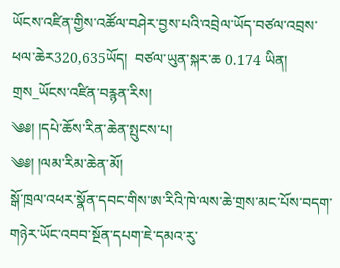ཡོངས་འཛིན་གྱིས་འཚོལ་བཤེར་བྱས་པའི་འབྲེལ་ཡོད་བཙལ་འབྲས་ཕལ་ཆེར320,635ཡོད།  བཙལ་ཡུན་སྐར་ཆ 0.174 ཡིན།
གྲས_ཡོངས་འཛིན་བརྙན་རིས།
༄༅། །དཔེ་ཆོས་རིན་ཆེན་སྤུངས་པ།
༄༅། །ལམ་རིམ་ཆེན་མོ།
སྒོ་ཁྲལ་འཕར་སྣོན་དབང་གིས་ཨ་རིའི་ཁེ་ལས་ཆེ་གྲས་མང་པོས་བདག་གཉེར་ཡོང་འབབ་སྔོན་དཔག་ཇེ་དམའ་རུ་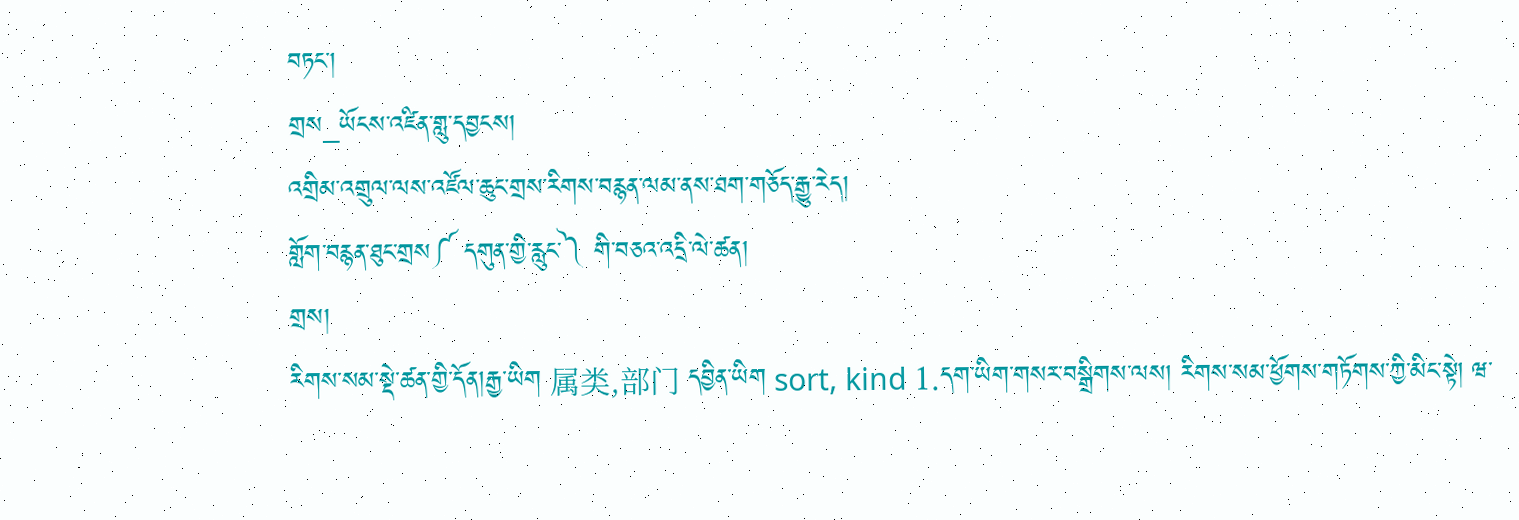བཏང་།
གྲས_ཡོངས་འཛིན་གླུ་དབྱངས།
འགྲིམ་འགྲུལ་ལས་འཛོལ་ཆུང་གྲས་རིགས་བརྙན་ལམ་ནས་ཐག་གཅོད་རྒྱུ་རེད།
གློག་བརྙན་ཐུང་གྲས༼ དགུན་གྱི་རླུང་༽ གི་བཅའ་འདྲི་ལེ་ཚན།
གྲས།
རིགས་སམ་སྡེ་ཚན་གྱི་དོན།རྒྱ་ཡིག 属类,部门 དབྱིན་ཡིག sort, kind 1.དག་ཡིག་གསར་བསྒྲིགས་ལས། རིགས་སམ་ཕྱོགས་གཏོགས་ཀྱི་མིང་སྟེ། ཝ་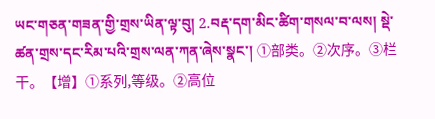ཡང་གཅན་གཟན་གྱི་གྲས་ཡིན་ལྟ་བུ། 2.བརྡ་དག་མིང་ཚིག་གསལ་བ་ལས། སྡེ་ཚན་གྲས་དང་རིམ་པའི་གྲས་ལན་ཀན་ཞེས་སྣང་། ①部类。②次序。③栏干。【增】①系列,等级。②高位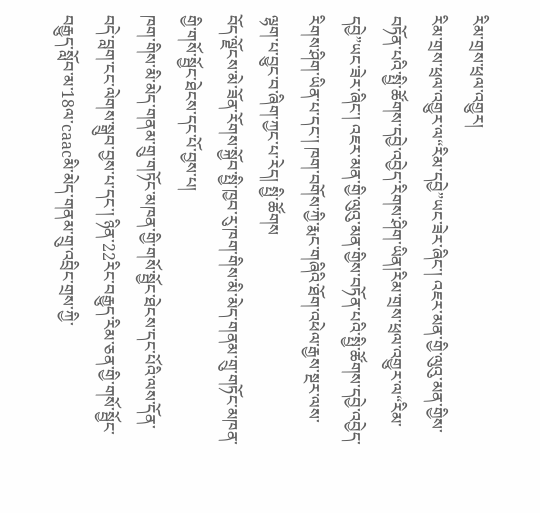རིམ་གྲས་ཕྲལ་འགྱུར།
རིམ་གྲས་ཕྲལ་འགྱུར་ལ“རིམ་དབྱེ”ཡང་ཟེར་ཞིང་། འཇར་མན་གྱི་ལུའུ་མན་གྱིས་བཏོན་པའི་སྤྱི་ཚོགས་དབྱེ་འབྱེད་རིགས་ཤིག་ཡིན།རིམ་གྲས་ཕྲལ་འགྱུར་ལ“རིམ་དབྱེ”ཡང་ཟེར་ཞིང་། འཇར་མན་གྱི་ལུའུ་མན་གྱིས་བཏོན་པའི་སྤྱི་ཚོགས་དབྱེ་འབྱེད་རིགས་ཤིག་ཡིན་པ་དང་། ཁག་བགོས་ཀྱི་རྨང་གཞིའི་ཐོག་འཕེལ་རྒྱས་སྔར་ལས་ལྷག་པ་བྱུང་བ་ཞིག་ཀྱང་པ་རེད། སྤྱི་ཚོགས
བོད་ལྗོངས་མེ་ཟོན་རོགས་སྐྱོབ་སྤྱི་ཁྱབ་རུ་ཁག་གིས་མི་མེད་གནམ་གྲུ་གཏོང་མཁན་གྱི་གསོ་སྦྱོང་ཐེངས་དང་པོ་བྱས་པ།
ཁག་གིས་མི་མེད་གནམ་གྲུ་གཏོང་མཁན་གྱི་གསོ་སྦྱོང་ཐེངས་དང་པོའི་ལས་དོན་བདེ་བླག་ངང་ལེགས་སྒྲུབ་བྱས་པ་དང་། ཉིན་22རིང་བརྒྱུད་རིམ་ཅན་གྱི་གསོ་སྦྱོང་བརྒྱུད་སློབ་མ་18ལ་caacམི་མེད་གནམ་གྲུ་འབྲིང་གྲས་ཀྱི་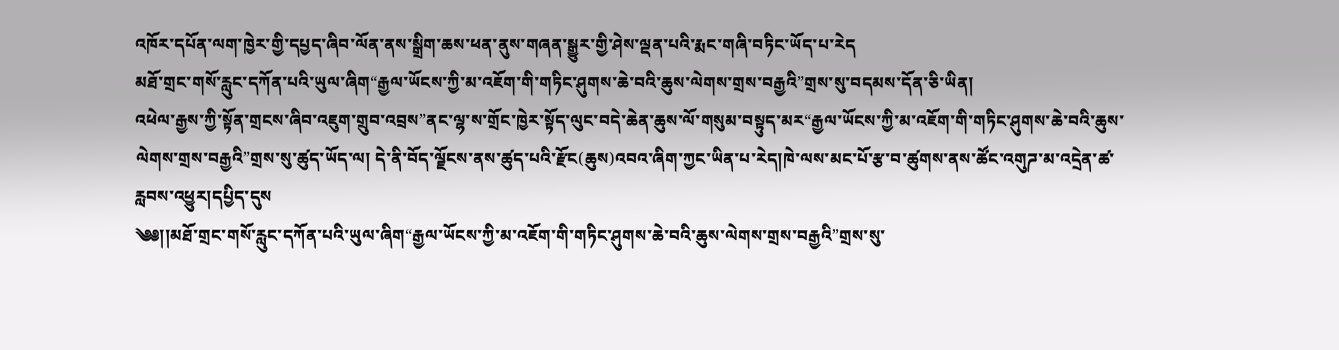འཁོར་དཔོན་ལག་ཁྱེར་གྱི་དཔྱད་ཞིབ་ལོན་ནས་སྒྲིག་ཆས་ཕན་ནུས་གཞན་སྒྱུར་གྱི་ཤེས་ལྡན་པའི་རྨང་གཞི་བཏིང་ཡོད་པ་རེད
མཐོ་གྲང་གསོ་རླུང་དཀོན་པའི་ཡུལ་ཞིག“རྒྱལ་ཡོངས་ཀྱི་མ་འཇོག་གི་གཏིང་ཤུགས་ཆེ་བའི་ཆུས་ལེགས་གྲས་བརྒྱའི”གྲས་སུ་བདམས་དོན་ཅི་ཡིན།
འཕེལ་རྒྱས་ཀྱི་སྟོན་གྲངས་ཞིབ་འཇུག་གྲུབ་འབྲས”ནང་ལྷ་ས་གྲོང་ཁྱེར་སྟོད་ལུང་བདེ་ཆེན་ཆུས་ལོ་གསུམ་བསྟུད་མར“རྒྱལ་ཡོངས་ཀྱི་མ་འཇོག་གི་གཏིང་ཤུགས་ཆེ་བའི་ཆུས་ལེགས་གྲས་བརྒྱའི”གྲས་སུ་ཚུད་ཡོད་ལ། དེ་ནི་བོད་ལྗོངས་ནས་ཚུད་པའི་རྫོང(ཆུས)འབའ་ཞིག་ཀྱང་ཡིན་པ་རེད།ཁེ་ལས་མང་པོ་རྩ་བ་ཚུགས་ནས་ཚོང་འགུཌ་མ་འདྲེན་ཚ་རླབས་འཕྱུར།དཔྱིད་དུས
༄༅།།མཐོ་གྲང་གསོ་རླུང་དཀོན་པའི་ཡུལ་ཞིག“རྒྱལ་ཡོངས་ཀྱི་མ་འཇོག་གི་གཏིང་ཤུགས་ཆེ་བའི་ཆུས་ལེགས་གྲས་བརྒྱའི”གྲས་སུ་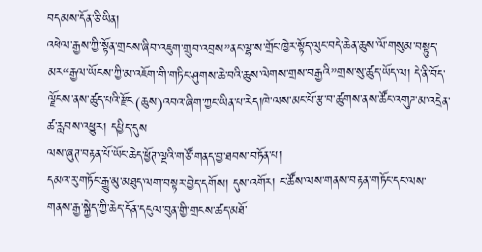བདམས་དོན་ཅི་ཡིན།
འཕེལ་རྒྱས་ཀྱི་སྟོན་གྲངས་ཞིབ་འཇུག་གྲུབ་འབྲས”ནང་ལྷ་ས་གྲོང་ཁྱེར་སྟོད་ལུང་བདེ་ཆེན་ཆུས་ལོ་གསུམ་བསྟུད་མར“རྒྱལ་ཡོངས་ཀྱི་མ་འཇོག་གི་གཏིང་ཤུགས་ཆེ་བའི་ཆུས་ལེགས་གྲས་བརྒྱའི”གྲས་སུ་ཚུད་ཡོད་ལ། དེ་ནི་བོད་ལྗོངས་ནས་ཚུད་པའི་རྫོང(ཆུས)འབའ་ཞིག་ཀྱང་ཡིན་པ་རེད།ཁེ་ལས་མང་པོ་རྩ་བ་ཚུགས་ནས་ཚོང་འགུཌ་མ་འདྲེན་ཚ་རླབས་འཕྱུར། དཔྱིད་དུས
ལས་ཞུཊ་བརྟན་པོ་ཡོང་ཆེད་ཕྱོཊ་ལྔའི་གཙོ་གནད་བྱ་ཐབས་བཏོན་པ།
དམའ་རུ་གཏོང་རྒྱུ་མུ་མཐུད་ལག་བསྟར་བྱེད་དགོས། དུས་འགོར། ང་ཚོས་ལས་གནས་བརྟན་གཏོང་དང་ལས་གནས་རྒྱ་སྐྱེད་ཀྱི་ཆེད་དོན་དངུལ་བུན་གྱི་གྲངས་ཚད་མཐོ་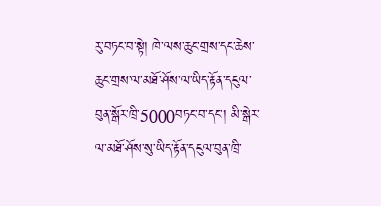རུ་བཏང་བ་སྟེ། ཁེ་ལས་ཆུང་གྲས་དང་ཆེས་ཆུང་གྲས་ལ་མཐོ་ཤོས་ལ་ཡིད་རྟོན་དངུལ་བུན་སྒོར་ཁྲི་5000བཏང་བ་དང་། མི་སྒེར་ལ་མཐོ་ཤོས་སུ་ཡིད་རྟོན་དངུལ་བུན་ཁྲི་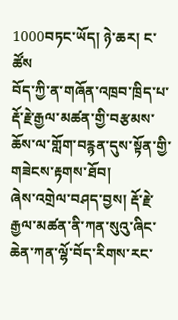1000བཏང་ཡོད། ཉེ་ཆར། ང་ཚོས
བོད་ཀྱི་ན་གཞོན་འཁྲབ་ཁྲིད་པ་རྡོ་རྗེ་རྒྱལ་མཚན་གྱི་བརྩམས་ཆོས་ལ་གློག་བརྙན་དུས་སྟོན་གྱི་གཟེངས་རྟགས་ཐོབ།
ཞེས་འགྲེལ་བཤད་བྱས། རྡོ་རྗེ་རྒྱལ་མཚན་ནི་ཀན་སུའུ་ཞིང་ཆེན་ཀན་ལྷོ་བོད་རིགས་རང་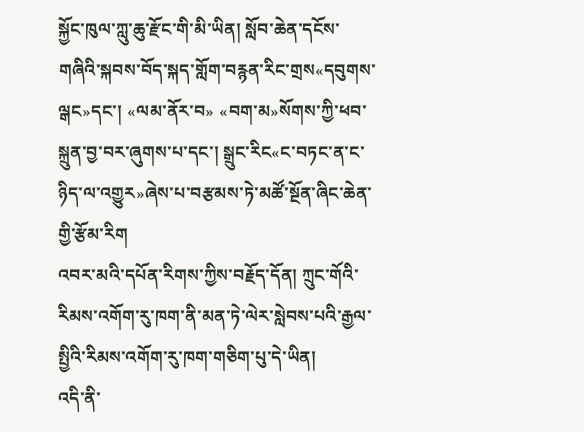སྐྱོང་ཁུལ་ཀླུ་ཆུ་རྫོང་གི་མི་ཡིན། སློབ་ཆེན་དངོས་གཞིའི་སྐབས་བོད་སྐད་གློག་བརྙན་རིང་གྲས«དབུགས་ལྒང»དང་། «ལམ་ནོར་བ» «བག་མ»སོགས་ཀྱི་ཕབ་སྐྲུན་བྱ་བར་ཞུགས་པ་དང་། སྒྲུང་རིང«ང་བཏང་ན་ང་ཉིད་ལ་འགྱུར»ཞེས་པ་བརྩམས་ཏེ་མཚོ་སྔོན་ཞིང་ཆེན་གྱི་རྩོམ་རིག
འབར་མའི་དཔོན་རིགས་ཀྱིས་བརྗོད་དོན། ཀྲུང་གོའི་རིམས་འགོག་རུ་ཁག་ནི་མན་ཏེ་ལེར་སླེབས་པའི་རྒྱལ་སྤྱིའི་རིམས་འགོག་རུ་ཁག་གཅིག་པུ་དེ་ཡིན།
འདི་ནི་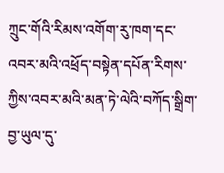ཀྲུང་གོའི་རིམས་འགོག་རུ་ཁག་དང་འབར་མའི་འཕྲོད་བསྟེན་དཔོན་རིགས་ཀྱིས་འབར་མའི་མན་ཏེ་ལེའི་བཀོད་སྒྲིག་བྱ་ཡུལ་དུ་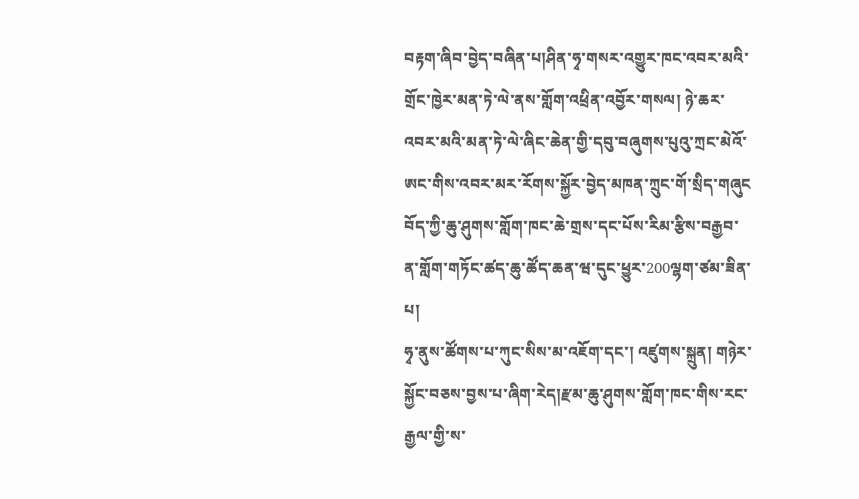བརྟག་ཞིབ་བྱེད་བཞིན་པ།ཤིན་ཧྭ་གསར་འགྱུར་ཁང་འབར་མའི་གྲོང་ཁྱེར་མན་ཏེ་ལེ་ནས་གློག་འཕྲིན་འབྱོར་གསལ། ཉེ་ཆར་འབར་མའི་མན་ཏེ་ལེ་ཞིང་ཆེན་གྱི་དབུ་བཞུགས་པུའུ་ཀྲང་མེའོ་ཨང་གིས་འབར་མར་རོགས་སྐྱོར་བྱེད་མཁན་ཀྲུང་གོ་སྲིད་གཞུང
བོད་ཀྱི་ཆུ་ཤུགས་གློག་ཁང་ཆེ་གྲས་དང་པོས་རིམ་རྩིས་བརྒྱབ་ན་གློག་གཏོང་ཚད་ཆུ་ཚོད་ཆན་ཝ་དུང་ཕྱུར་200ལྷག་ཙམ་ཟིན་པ།
ཧྭ་ནུས་ཚོགས་པ་ཀུང་སིས་མ་འཇོག་དང་། འཛུགས་སྐྲུན། གཉེར་སྐྱོང་བཅས་བྱས་པ་ཞིག་རེད།རྫམ་ཆུ་ཤུགས་གློག་ཁང་གིས་རང་རྒྱལ་གྱི་ས་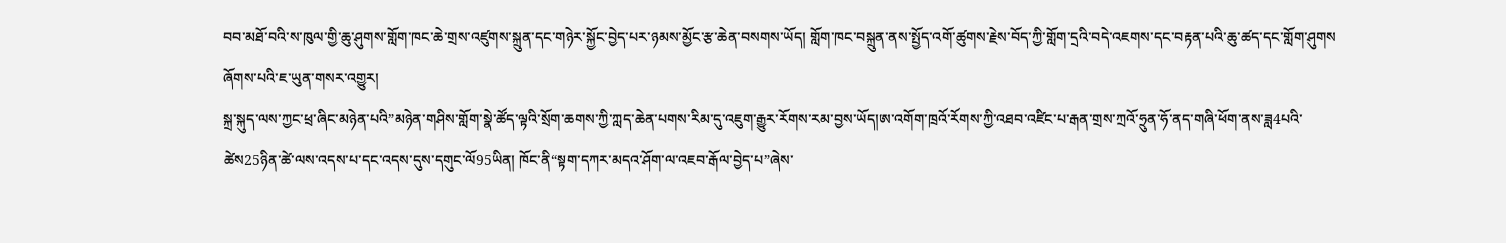བབ་མཐོ་བའི་ས་ཁུལ་གྱི་ཆུ་ཤུགས་གློག་ཁང་ཆེ་གྲས་འཛུགས་སྐྲུན་དང་གཉེར་སྐྱོང་བྱེད་པར་ཉམས་མྱོང་རྩ་ཆེན་བསགས་ཡོད། གློག་ཁང་བསྐྲུན་ནས་སྤྱོད་འགོ་ཚུགས་རྗེས་བོད་ཀྱི་གློག་དྲའི་བདེ་འཇགས་དང་བརྟན་པའི་ཆུ་ཚད་དང་གློག་ཤུགས
ཞོགས་པའི་ཇ་ཡུན་གསར་འགྱུར།
སྐྲ་སྐུད་ལས་ཀྱང་ཕྲ་ཞིང་མཉེན་པའི”མཉེན་གཤིས་གློག་སྣེ་ཚོད་ལྟའི་སྲོག་ཆགས་ཀྱི་ཀླད་ཆེན་པགས་རིམ་དུ་འཇུག་རྒྱུར་རོགས་རམ་བྱས་ཡོད།ཨ་འགོག་ཁྲའོ་རོགས་ཀྱི་འཐབ་འཛིང་པ་རྒན་གྲས་ཀྲའོ་ཧྲུན་ཧོ་ནད་གཞི་ཕོག་ནས་ཟླ4པའི་ཚེས25ཉིན་ཚེ་ལས་འདས་པ་དང་འདས་དུས་དགུང་ལོ95ཡིན། ཁོང་ནི“སྟག་དཀར་མདའ་ཤོག་ལ་འཇབ་རྒོལ་བྱེད་པ”ཞེས་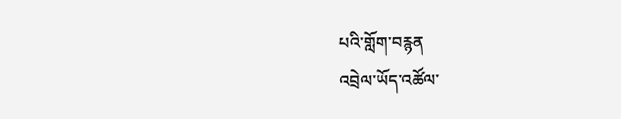པའི་གློག་བརྙན
འབྲེལ་ཡོད་འཚོལ་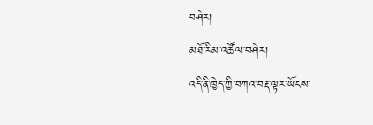བཤེར།
མཐོ་རིམ་འཚོལ་བཤེར།
འདི་ནི་ཁྱེད་ཀྱི་བཀའ་བརྡ་ལྟར་ཡོངས་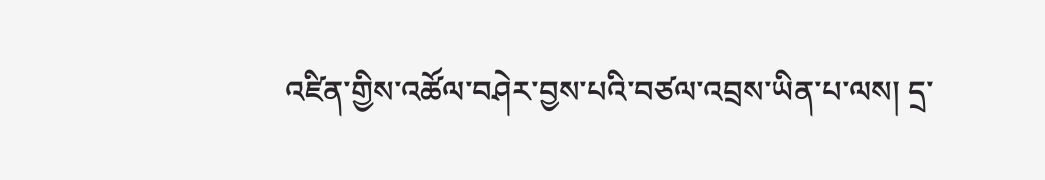འཛིན་གྱིས་འཚོལ་བཤེར་བྱས་པའི་བཙལ་འབྲས་ཡིན་པ་ལས། དྲ་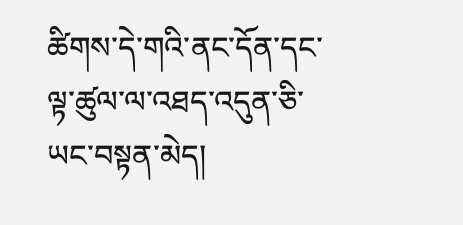ཚིགས་དེ་གའི་ནང་དོན་དང་ལྟ་ཚུལ་ལ་འཐད་འདུན་ཅི་ཡང་བསྟན་མེད།